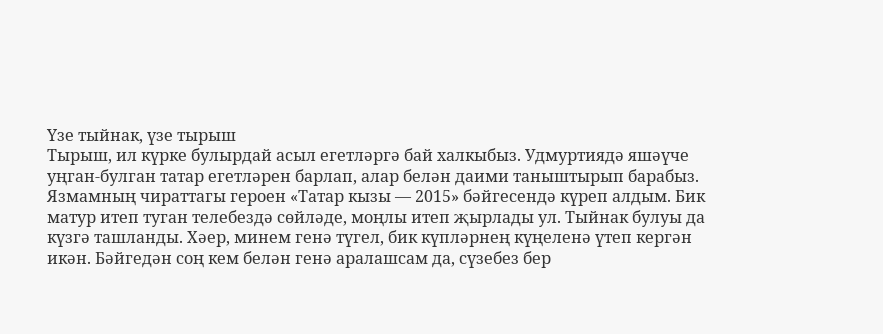Үзе тыйнак, үзе тырыш
Тырыш, ил күрке булырдай асыл егетләргә бай халкыбыз. Удмуртиядә яшәүче уңган-булган татар егетләрен барлап, алар белән даими таныштырып барабыз. Язмамның чираттагы героен «Татар кызы — 2015» бәйгесендә күреп алдым. Бик матур итеп туган телебездә сөйләде, моңлы итеп җырлады ул. Тыйнак булуы да күзгә ташланды. Хәер, минем генә түгел, бик күпләрнең күңеленә үтеп кергән икән. Бәйгедән соң кем белән генә аралашсам да, сүзебез бер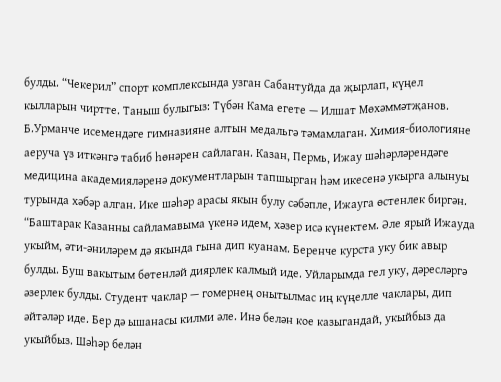булды. “Чекерил” спорт комплексында узган Сабантуйда да җырлап, күңел кылларын чиртте. Таныш булыгыз: Түбән Кама егете — Илшат Мөхәммәтҗанов.
Б.Урманче исемендәге гимназияне алтын медальгә тәмамлаган. Химия-биологияне аеруча үз иткәнгә табиб һөнәрен сайлаган. Казан, Пермь, Ижау шәһәрләрендәге медицина академияләренә документларын тапшырган һәм икесенә укырга алынуы турында хәбәр алган. Ике шәһәр арасы якын булу сәбәпле, Ижауга өстенлек биргән. “Баштарак Казанны сайламавыма үкенә идем, хәзер исә күнектем. Әле ярый Ижауда укыйм, әти-әниләрем дә якында гына дип куанам. Беренче курста уку бик авыр булды. Буш вакытым бөтенләй диярлек калмый иде. Уйларымда гел уку, дәресләргә әзерлек булды. Студент чаклар — гомернең онытылмас иң күңелле чаклары, дип әйтәләр иде. Бер дә ышанасы килми әле. Инә белән кое казыгандай, укыйбыз да укыйбыз. Шәһәр белән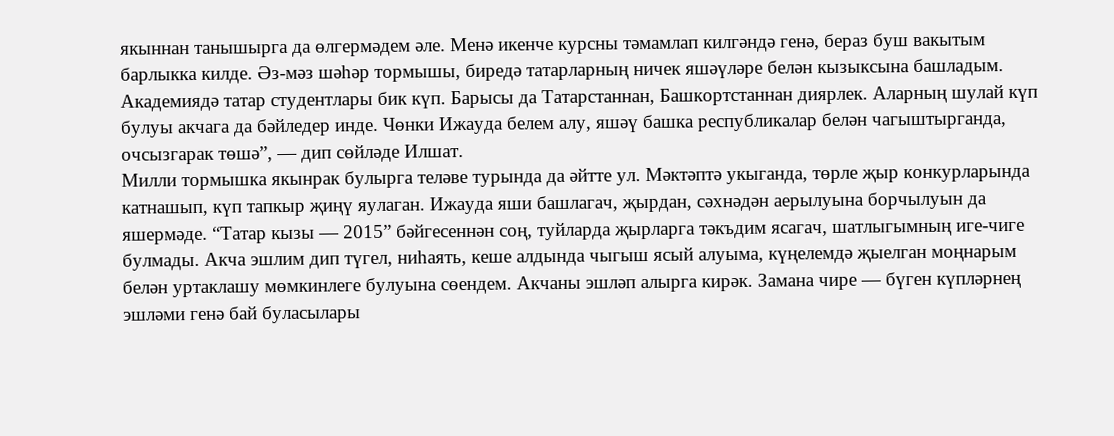якыннан танышырга да өлгермәдем әле. Менә икенче курсны тәмамлап килгәндә генә, бераз буш вакытым барлыкка килде. Әз-мәз шәһәр тормышы, биредә татарларның ничек яшәүләре белән кызыксына башладым. Академиядә татар студентлары бик күп. Барысы да Татарстаннан, Башкортстаннан диярлек. Аларның шулай күп булуы акчага да бәйледер инде. Чөнки Ижауда белем алу, яшәү башка республикалар белән чагыштырганда, очсызгарак төшә”, — дип сөйләде Илшат.
Милли тормышка якынрак булырга теләве турында да әйтте ул. Мәктәптә укыганда, төрле җыр конкурларында катнашып, күп тапкыр җиңү яулаган. Ижауда яши башлагач, җырдан, сәхнәдән аерылуына борчылуын да яшермәде. “Татар кызы — 2015” бәйгесеннән соң, туйларда җырларга тәкъдим ясагач, шатлыгымның иге-чиге булмады. Акча эшлим дип түгел, ниһаять, кеше алдында чыгыш ясый алуыма, күңелемдә җыелган моңнарым белән уртаклашу мөмкинлеге булуына сөендем. Акчаны эшләп алырга кирәк. Замана чире — бүген күпләрнең эшләми генә бай буласылары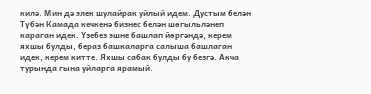килә. Мин дә элек шулайрак уйлый идем. Дустым белән Түбән Камада кечкенә бизнес белән шөгыльләнеп караган идек. Үзебез эшне башлап йөргәндә, керем яхшы булды, бераз башкаларга салыша башлаган идек, керем китте. Яхшы сабак булды бу безгә. Акча турында гына уйларга ярамый.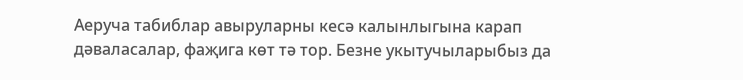Аеруча табиблар авыруларны кесә калынлыгына карап дәваласалар, фаҗига көт тә тор. Безне укытучыларыбыз да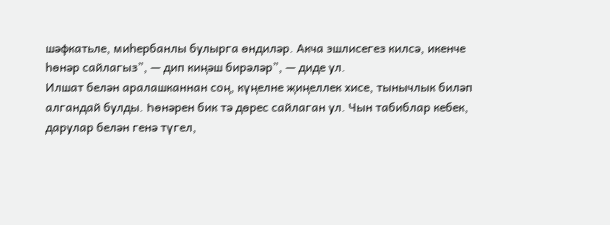шәфкатьле, миһербанлы булырга өндиләр. Акча эшлисегез килсә, икенче һөнәр сайлагыз”, — дип киңәш бирәләр”, — диде ул.
Илшат белән аралашканнан соң, күңелне җиңеллек хисе, тынычлык биләп алгандай булды. Һөнәрен бик тә дөрес сайлаган ул. Чын табиблар кебек, дарулар белән генә түгел,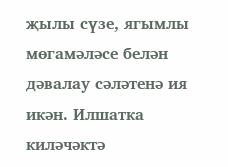җылы сүзе, ягымлы мөгамәләсе белән дәвалау сәләтенә ия икән. Илшатка киләчәктә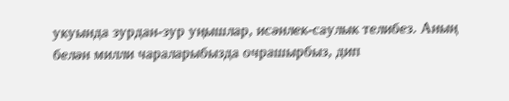укуында зурдан-зур уңышлар, исәнлек-саулык телибез. Аның белән милли чараларыбызда очрашырбыз, дип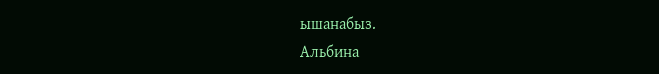ышанабыз.
Альбина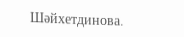Шәйхетдинова.